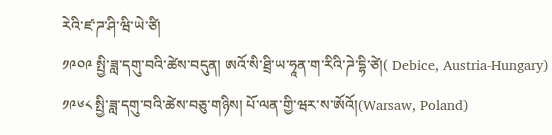རེའི་ཛ་ཌ་ཤི་ཝི་ཡེ་ཙི།
༡༩༠༩ སྤྱི་ཟླ་དགུ་བའི་ཚེས་བདུན། ཨའོ་སི་ཐྲི་ཡ་ཧཱན་ག་རིའི་ཌེ་དྷི་ཙེ།( Debice, Austria-Hungary)
༡༩༦༨ སྤྱི་ཟླ་དགུ་བའི་ཚེས་བཅུ་གཉིས། པོ་ལན་གྱི་ཝར་ས་ཨོའོ།(Warsaw, Poland)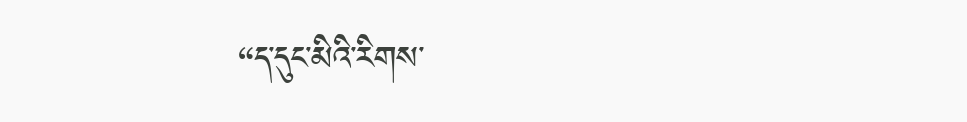“ད་དུང་མིའི་རིགས་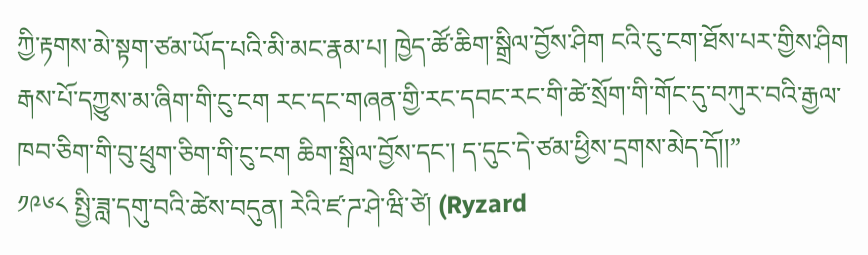ཀྱི་རྟགས་མེ་སྟག་ཙམ་ཡོད་པའི་མི་མང་རྣམ་པ། ཁྱེད་ཚོ་ཆིག་སྒྲིལ་བྱོས་ཤིག ངའི་ངུ་ངག་ཐོས་པར་གྱིས་ཤིག རྒས་པོ་དཀྱུས་མ་ཞིག་གི་ངུ་ངག རང་དང་གཞན་གྱི་རང་དབང་རང་གི་ཚེ་སྲོག་གི་གོང་དུ་བཀུར་བའི་རྒྱལ་ཁབ་ཅིག་གི་བུ་ཕྲུག་ཅིག་གི་ངུ་ངག ཆིག་སྒྲིལ་བྱོས་དང་། ད་དུང་དེ་ཙམ་ཕྱིས་དྲགས་མེད་དོ།།”
༡༩༦༨ སྤྱི་ཟླ་དགུ་བའི་ཚེས་བདུན། རེའི་ཛ་ཌ་ཤེ་ཝི་ཙེ། (Ryzard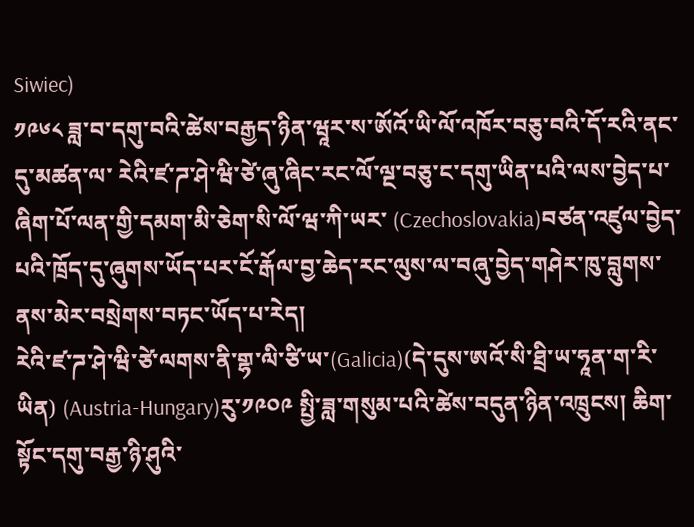Siwiec)
༡༩༦༨ ཟླ་བ་དགུ་བའི་ཚེས་བརྒྱད་ཉིན་ཝཱར་ས་ཨོའོ་ཡི་ལོ་འཁོར་བཅུ་བའི་དོ་རའི་ནང་དུ་མཚན་ལ་ རེའི་ཛ་ཌ་ཤེ་ཝི་ཙེ་ཞུ་ཞིང་རང་ལོ་ལྔ་བཅུ་ང་དགུ་ཡིན་པའི་ལས་བྱེད་པ་ཞིག་པོ་ལན་གྱི་དམག་མི་ཅེག་སི་ལོ་ཝ་ཀི་ཡར་ (Czechoslovakia)བཙན་འཛུལ་བྱེད་པའི་ཁྲོད་དུ་ཞུགས་ཡོད་པར་ངོ་རྒོལ་བྱ་ཆེད་རང་ལུས་ལ་བཞུ་བྱེད་གཤེར་ཁུ་བླུགས་ནས་མེར་བསྲེགས་བཏང་ཡོད་པ་རེད།
རེའི་ཛ་ཌ་ཤེ་ཝི་ཙེ་ལགས་ནི་གྷ་ལི་ཙི་ཡ་(Galicia)(དེ་དུས་ཨའོ་སི་ཐྲི་ཡ་ཧཱན་ག་རི་ཡིན) (Austria-Hungary)རུ་༡༩༠༩ སྤྱི་ཟླ་གསུམ་པའི་ཚེས་བདུན་ཉིན་འཁྲུངས། ཆིག་སྟོང་དགུ་བརྒྱ་ཉི་ཤུའི་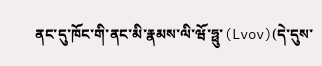ནང་དུ་ཁོང་གི་ནང་མི་རྣམས་ལི་ཝོ་ཧྥུ་(Lvov)(དེ་དུས་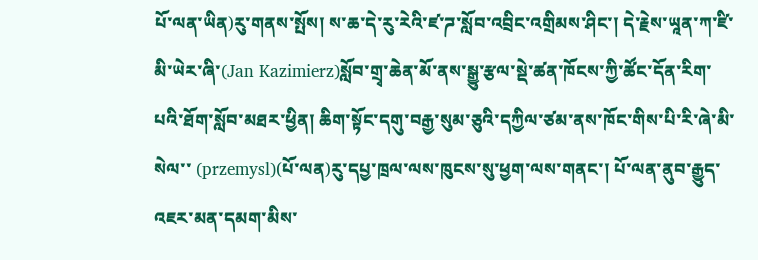པོ་ལན་ཡིན)རུ་གནས་སྤོས། ས་ཆ་དེ་རུ་རེའི་ཛ་ཌ་སློབ་འབྲིང་འགྲིམས་ཤིང་། དེ་རྗེས་ཡཱན་ཀ་ཛི་མི་ཡེར་ཞི་(Jan Kazimierz)སློབ་གྲྭ་ཆེན་མོ་ནས་སྒྱུ་རྩལ་སྡེ་ཚན་ཁོངས་ཀྱི་ཚོང་དོན་རིག་པའི་ཐོག་སློབ་མཐར་ཕྱིན། ཆིག་སྟོང་དགུ་བརྒྱ་སུམ་ཅུའི་དཀྱིལ་ཙམ་ནས་ཁོང་གིས་པི་རི་ཞེ་མི་སེལ་་ (przemysl)(པོ་ལན)རུ་དཔྱ་ཁྲལ་ལས་ཁུངས་སུ་ཕྱག་ལས་གནང་། པོ་ལན་ནུབ་རྒྱུད་འཇར་མན་དམག་མིས་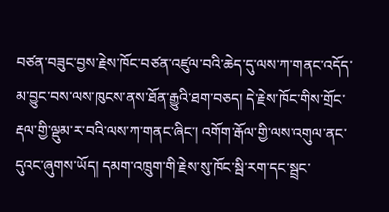བཙན་བཟུང་བྱས་རྗེས་ཁོང་བཙན་འཛུལ་བའི་ཆེད་དུ་ལས་ཀ་གནང་འདོད་མ་བྱུང་བས་ལས་ཁུངས་ནས་ཐོན་རྒྱུའི་ཐག་བཅད། དེ་རྗེས་ཁོང་གིས་གྲོང་རྡལ་གྱི་ལྡུམ་ར་བའི་ལས་ཀ་གནང་ཞིང་། འགོག་རྒོལ་གྱི་ལས་འགུལ་ནང་དུའང་ཞུགས་ཡོད། དམག་འཁྲུག་གི་རྗེས་སུ་ཁོང་སྦི་རག་དང་སྦྲང་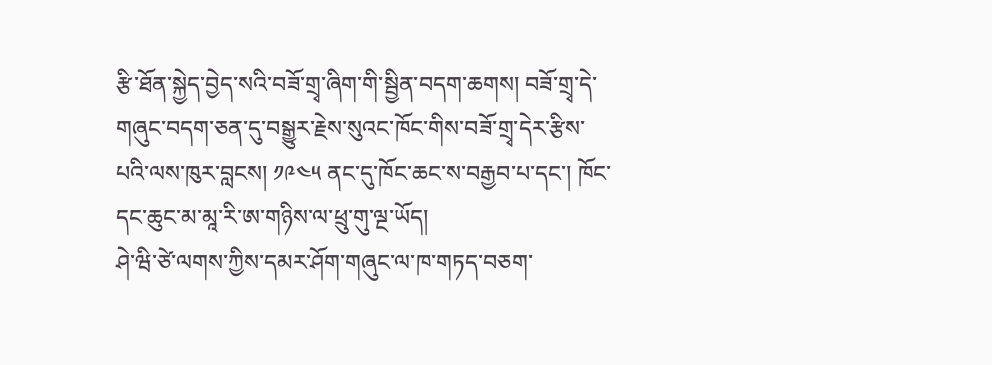རྩི་ཐོན་སྐྱེད་བྱེད་སའི་བཟོ་གྲྭ་ཞིག་གི་སྦྱིན་བདག་ཆགས། བཟོ་གྲྭ་དེ་གཞུང་བདག་ཅན་དུ་བསྒྱུར་རྗེས་སུའང་ཁོང་གིས་བཟོ་གྲྭ་དེར་རྩིས་པའི་ལས་ཁུར་བླངས། ༡༩༤༥ ནང་དུ་ཁོང་ཆང་ས་བརྒྱབ་པ་དང་། ཁོང་དང་ཆུང་མ་མཱ་རི་ཨ་གཉིས་ལ་ཕྲུ་གུ་ལྔ་ཡོད།
ཤེ་ཝི་ཙེ་ལགས་ཀྱིས་དམར་ཤོག་གཞུང་ལ་ཁ་གཏད་བཅག་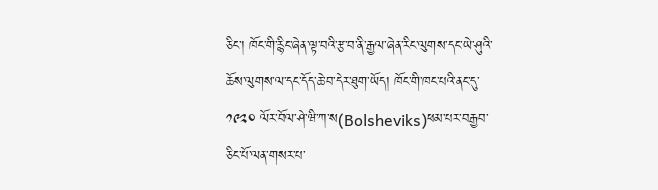ཅིང་། ཁོང་གི་རྙིང་ཞེན་ལྟ་བའི་རྩ་བ་ནི་རྒྱལ་ཞེན་རིང་ལུགས་དང་ཡེ་ཤུའི་ཆོས་ལུགས་ལ་དང་དོད་ཆེ་བ་དེར་ཐུག་ཡོད། ཁོང་གི་ཁང་པའི་ནང་དུ་༡༩༢༠ ལོར་བོལ་ཤེ་ཝི་ཀ་ས(Bolsheviks)ཕམ་པར་བརྒྱབ་ཅིང་པོ་ལན་གསར་པ་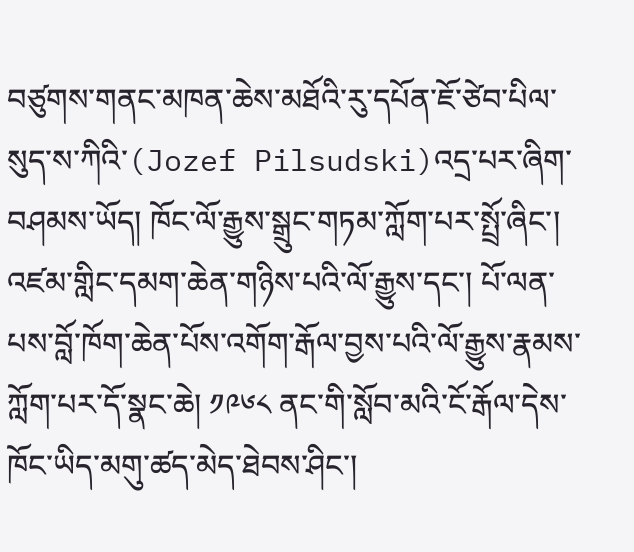བཙུགས་གནང་མཁན་ཆེས་མཐོའི་རུ་དཔོན་ཇོ་ཙེབ་པིལ་སུད་ས་ཀིའི་(Jozef Pilsudski)འདྲ་པར་ཞིག་བཤམས་ཡོད། ཁོང་ལོ་རྒྱུས་སྒྲུང་གཏམ་ཀློག་པར་སྤྲོ་ཞིང་། འཛམ་གླིང་དམག་ཆེན་གཉིས་པའི་ལོ་རྒྱུས་དང་། པོ་ལན་པས་བློ་ཁོག་ཆེན་པོས་འགོག་རྒོལ་བྱས་པའི་ལོ་རྒྱུས་རྣམས་ཀློག་པར་དོ་སྣང་ཆེ། ༡༩༦༨ ནང་གི་སློབ་མའི་ངོ་རྒོལ་དེས་ཁོང་ཡིད་མགུ་ཚད་མེད་ཐེབས་ཤིང་།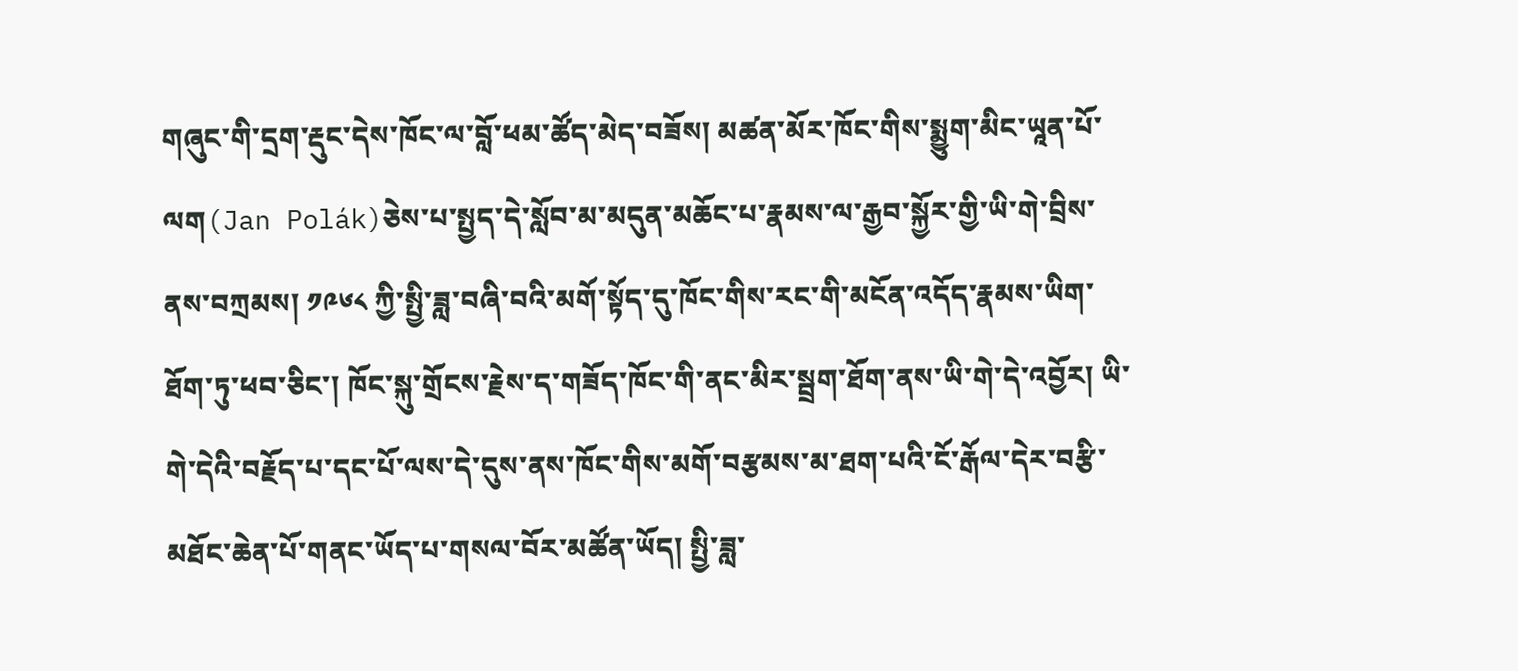གཞུང་གི་དྲག་རྡུང་དེས་ཁོང་ལ་བློ་ཕམ་ཚོད་མེད་བཟོས། མཚན་མོར་ཁོང་གིས་སྨྱུག་མིང་ཡཱན་པོ་ལག(Jan Polák)ཅེས་པ་སྤྱད་དེ་སློབ་མ་མདུན་མཆོང་པ་རྣམས་ལ་རྒྱབ་སྐྱོར་གྱི་ཡི་གེ་བྲིས་ནས་བཀྲམས། ༡༩༦༨ ཀྱི་སྤྱི་ཟླ་བཞི་བའི་མགོ་སྟོད་དུ་ཁོང་གིས་རང་གི་མངོན་འདོད་རྣམས་ཡིག་ཐོག་ཏུ་ཕབ་ཅིང་། ཁོང་སྐུ་གྲོངས་རྗེས་ད་གཟོད་ཁོང་གི་ནང་མིར་སྦྲག་ཐོག་ནས་ཡི་གེ་དེ་འབྱོར། ཡི་གེ་དེའི་བརྗོད་པ་དང་པོ་ལས་དེ་དུས་ནས་ཁོང་གིས་མགོ་བརྩམས་མ་ཐག་པའི་ངོ་རྒོལ་དེར་བརྩི་མཐོང་ཆེན་པོ་གནང་ཡོད་པ་གསལ་བོར་མཚོན་ཡོད། སྤྱི་ཟླ་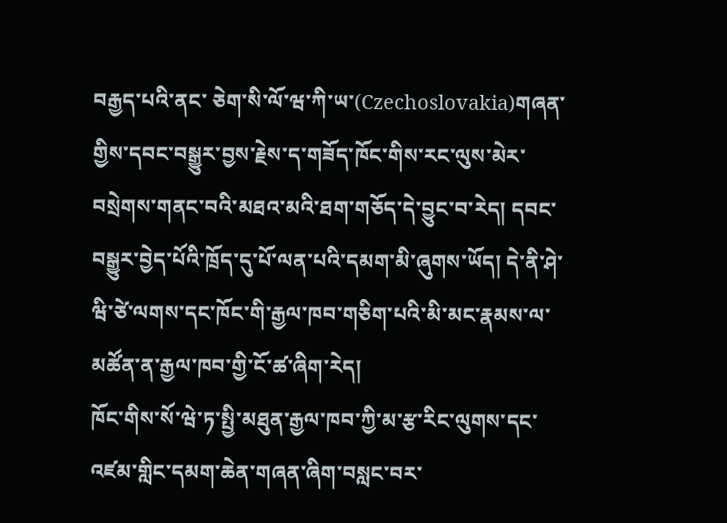བརྒྱད་པའི་ནང་ ཅེག་སི་ལོ་ཝ་ཀི་ཡ་(Czechoslovakia)གཞན་གྱིས་དབང་བསྒྱུར་བྱས་རྗེས་ད་གཟོད་ཁོང་གིས་རང་ལུས་མེར་བསྲེགས་གནང་བའི་མཐའ་མའི་ཐག་གཅོད་དེ་བྱུང་བ་རེད། དབང་བསྒྱུར་བྱེད་པོའི་ཁྲོད་དུ་པོ་ལན་པའི་དམག་མི་ཞུགས་ཡོད། དེ་ནི་ཤེ་ཝི་ཙེ་ལགས་དང་ཁོང་གི་རྒྱལ་ཁབ་གཅིག་པའི་མི་མང་རྣམས་ལ་མཚོན་ན་རྒྱལ་ཁབ་གྱི་ངོ་ཚ་ཞིག་རེད།
ཁོང་གིས་སོ་ཝེ་ཏ་སྤྱི་མཐུན་རྒྱལ་ཁབ་ཀྱི་མ་རྩ་རིང་ལུགས་དང་འཛམ་གླིང་དམག་ཆེན་གཞན་ཞིག་བསླང་བར་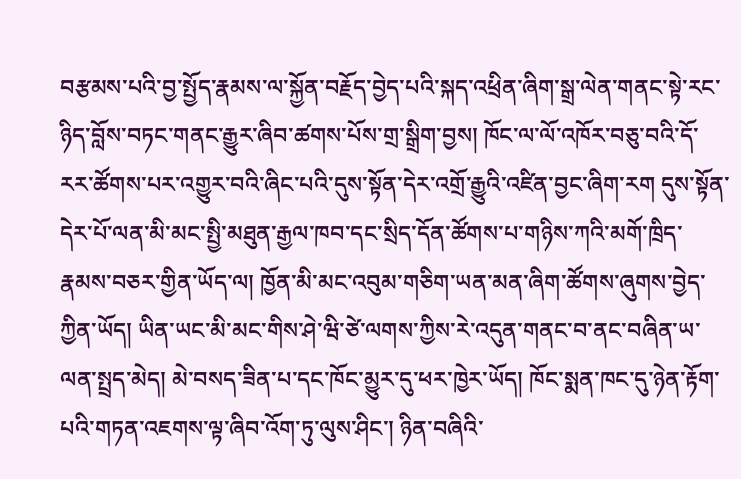བརྩམས་པའི་བྱ་སྤྱོད་རྣམས་ལ་སྐྱོན་བརྗོད་བྱེད་པའི་སྐད་འཕྲིན་ཞིག་སྒྲ་ལེན་གནང་སྟེ་རང་ཉིད་བློས་བཏང་གནང་རྒྱུར་ཞིབ་ཚགས་པོས་གྲ་སྒྲིག་བྱས། ཁོང་ལ་ལོ་འཁོར་བཅུ་བའི་དོ་རར་ཚོགས་པར་འགྱུར་བའི་ཞིང་པའི་དུས་སྟོན་དེར་འགྲོ་རྒྱུའི་འཛིན་བྱང་ཞིག་རག དུས་སྟོན་དེར་པོ་ལན་མི་མང་སྤྱི་མཐུན་རྒྱལ་ཁབ་དང་སྲིད་དོན་ཚོགས་པ་གཉིས་ཀའི་མགོ་ཁྲིད་རྣམས་བཅར་གྱིན་ཡོད་ལ། ཁྱོན་མི་མང་འབུམ་གཅིག་ཡན་མན་ཞིག་ཚོགས་ཞུགས་བྱེད་ཀྱིན་ཡོད། ཡིན་ཡང་མི་མང་གིས་ཤེ་ཝི་ཙེ་ལགས་ཀྱིས་རེ་འདུན་གནང་བ་ནང་བཞིན་ཡ་ལན་སྤྲད་མེད། མེ་བསད་ཟིན་པ་དང་ཁོང་མྱུར་དུ་ཕར་ཁྱེར་ཡོད། ཁོང་སྨན་ཁང་དུ་ཉེན་རྟོག་པའི་གཏན་འཇགས་ལྟ་ཞིབ་འོག་ཏུ་ལུས་ཤིང་། ཉིན་བཞིའི་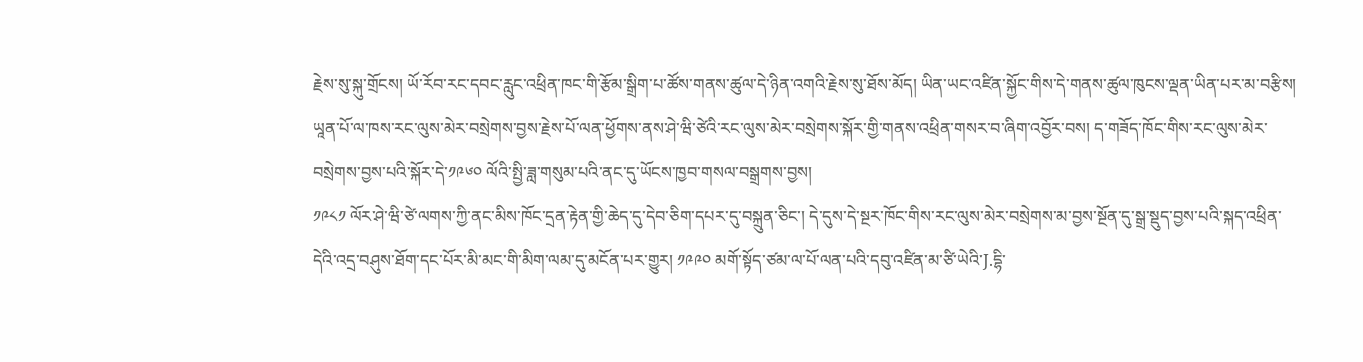རྗེས་སུ་སྐུ་གྲོངས། ཡོ་རོབ་རང་དབང་རླུང་འཕྲིན་ཁང་གི་རྩོམ་སྒྲིག་པ་ཚོས་གནས་ཚུལ་དེ་ཉིན་འགའི་རྗེས་སུ་ཐོས་མོད། ཡིན་ཡང་འཛིན་སྐྱོང་གིས་དེ་གནས་ཚུལ་ཁུངས་ལྡན་ཡིན་པར་མ་བརྩིས། ཡཱན་པོ་ལ་ཁས་རང་ལུས་མེར་བསྲེགས་བྱས་རྗེས་པོ་ལན་ཕྱོགས་ནས་ཤེ་ཝི་ཙེའི་རང་ལུས་མེར་བསྲེགས་སྐོར་གྱི་གནས་འཕྲིན་གསར་བ་ཞིག་འབྱོར་བས། ད་གཟོད་ཁོང་གིས་རང་ལུས་མེར་བསྲེགས་བྱས་པའི་སྐོར་དེ་༡༩༦༠ ལོའི་སྤྱི་ཟླ་གསུམ་པའི་ནང་དུ་ཡོངས་ཁྱབ་གསལ་བསྒྲགས་བྱས།
༡༩༨༡ ལོར་ཤེ་ཝི་ཙེ་ལགས་ཀྱི་ནང་མིས་ཁོང་དྲན་རྟེན་གྱི་ཆེད་དུ་དེབ་ཅིག་དཔར་དུ་བསྐྲུན་ཅིང་། དེ་དུས་དེ་སྔར་ཁོང་གིས་རང་ལུས་མེར་བསྲེགས་མ་བྱས་སྔོན་དུ་སྒྲ་སྡུད་བྱས་པའི་སྐད་འཕྲིན་དེའི་འདྲ་བཤུས་ཐོག་དང་པོར་མི་མང་གི་མིག་ལམ་དུ་མངོན་པར་གྱུར། ༡༩༩༠ མགོ་སྟོད་ཙམ་ལ་པོ་ལན་པའི་དབུ་འཛིན་མ་ཙི་ཡེའི་J.དྷི་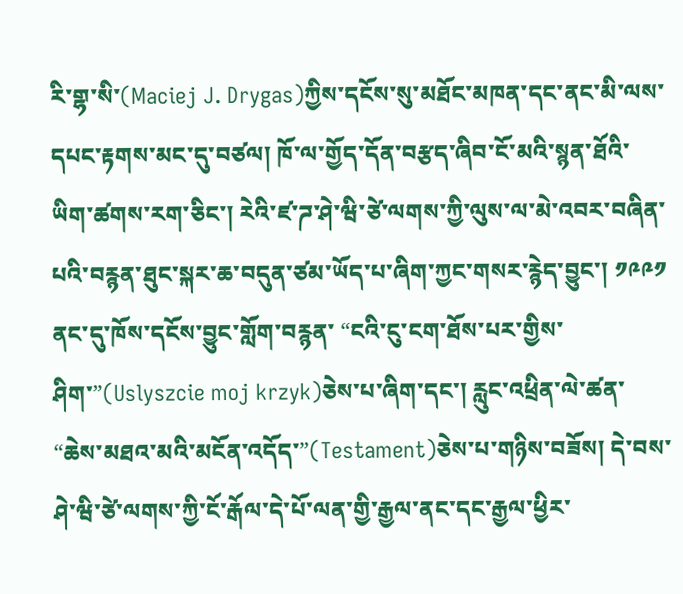རི་གྷ་སི་(Maciej J. Drygas)ཀྱིས་དངོས་སུ་མཐོང་མཁན་དང་ནང་མི་ལས་དཔང་རྟགས་མང་དུ་བཙལ། ཁོ་ལ་གྱོད་དོན་བརྩད་ཞིབ་ངོ་མའི་སྙན་ཐོའི་ཡིག་ཚགས་རག་ཅིང་། རེའི་ཛ་ཌ་ཤེ་ཝི་ཙེ་ལགས་ཀྱི་ལུས་ལ་མེ་འབར་བཞིན་པའི་བརྙན་ཐུང་སྐར་ཆ་བདུན་ཙམ་ཡོད་པ་ཞིག་ཀྱང་གསར་རྙེད་བྱུང་། ༡༩༩༡ ནང་དུ་ཁོས་དངོས་བྱུང་གློག་བརྙན་ “ངའི་ངུ་ངག་ཐོས་པར་གྱིས་ཤིག་”(Uslyszcie moj krzyk)ཅེས་པ་ཞིག་དང་། རླུང་འཕྲིན་ལེ་ཚན་ “ཆེས་མཐའ་མའི་མངོན་འདོད་”(Testament)ཅེས་པ་གཉིས་བཟོས། དེ་བས་ཤེ་ཝི་ཙེ་ལགས་ཀྱི་ངོ་རྒོལ་དེ་པོ་ལན་གྱི་རྒྱལ་ནང་དང་རྒྱལ་ཕྱིར་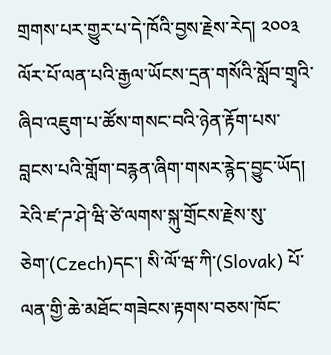གྲགས་པར་གྱུར་པ་དེ་ཁོའི་བྱས་རྗེས་རེད། ༢༠༠༣ ལོར་པོ་ལན་པའི་རྒྱལ་ཡོངས་དྲན་གསོའི་སློབ་གྲྭའི་ཞིབ་འཇུག་པ་ཚོས་གསང་བའི་ཉེན་རྟོག་པས་བླངས་པའི་གློག་བརྙན་ཞིག་གསར་རྙེད་བྱུང་ཡོད།
རེའི་ཛ་ཌ་ཤེ་ཝི་ཙེ་ལགས་སྐུ་གྲོངས་རྗེས་སུ་ཅེག་(Czech)དང་། སི་ལོ་ཝ་ཀི་(Slovak) པོ་ལན་གྱི་ཆེ་མཐོང་གཟེངས་རྟགས་བཅས་ཁོང་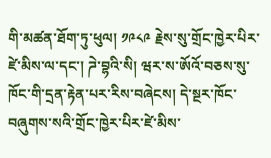གི་མཚན་ཐོག་ཏུ་ཕུལ། ༡༩༨༩ རྗེས་སུ་གྲོང་ཁྱེར་པིར་ཛེ་མིས་ལ་དང་། ཌེ་བྷའི་སི། ཝར་ས་ཨོའོ་བཅས་སུ་ཁོང་གི་དྲན་རྟེན་པར་རིས་བཞེངས། དེ་སྔར་ཁོང་བཞུགས་སའི་གྲོང་ཁྱེར་པིར་ཛེ་མིས་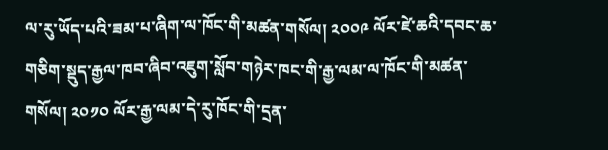ལ་རུ་ཡོད་པའི་ཟམ་པ་ཞིག་ལ་ཁོང་གི་མཚན་གསོལ། ༢༠༠༩ ལོར་ཛེ་ཆའི་དབང་ཆ་གཅིག་སྡུད་རྒྱལ་ཁབ་ཞིབ་འཇུག་སློབ་གཉེར་ཁང་གི་རྒྱ་ལམ་ལ་ཁོང་གི་མཚན་གསོལ། ༢༠༡༠ ལོར་རྒྱ་ལམ་དེ་རུ་ཁོང་གི་དྲན་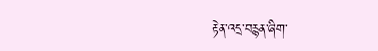རྟེན་འདྲ་བརྙན་ཞིག་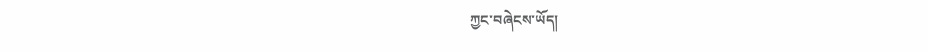ཀྱང་བཞེངས་ཡོད།